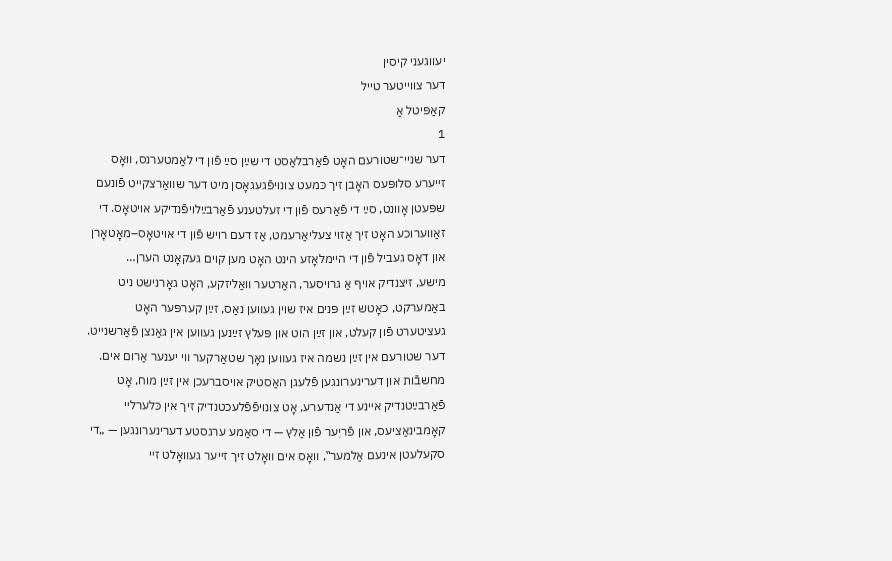יעווגעני קיסין
דער צווייטער טייל
קאַפּיטל אַ
1
דער שניי־שטורעם האָט פֿאַרבלאַסט די שײַן סײַ פֿון די לאַמטערנס, װאָס זײערע סלופּעס האָבן זיך כּמעט צונױפֿגעגאָסן מיט דער שװאַרצקײט פֿונעם שפּעטן אָװנט, סײַ די פֿאַרעס פֿון די זעלטענע פֿאַרבײַלױפֿנדיקע אױטאָס. די זאַװערוכע האָט זיך אַזױ צעליאַרעמט, אַז דעם רױש פֿון די אױטאָס–מאָטאָרן און דאָס געביל פֿון די היימלאָזע הינט האָט מען קױם געקאָנט הערן…
מישע, זיצנדיק אױף אַ גרױסער, האַרטער װאַליזקע, האָט גאָרנישט ניט באַמערקט, כאָטש זײַן פּנים איז שױן געװען נאַס, זײַן קערפּער האָט געציטערט פֿון קעלט, און זײַן הוט און פּעלץ זײַנען געװען אין גאַנצן פֿאַרשנײט. דער שטורעם אין זײַן נשמה איז געװען נאָך שטאַרקער װי יענער אַרום אים. מחשבֿות און דערינערונגען פֿלעגן האַסטיק אױסברעכן אין זײַן מוח, אָט פֿאַרבײַטנדיק אײנע די אַנדערע, אָט צונױפֿפֿלעכטנדיק זיך אין כּלערלײ קאָמבינאַציעס, און פֿריִער פֿון אַלץ — די סאַמע ערגסטע דערינערונגען — „די סקעלעטן אינעם אַלמער‟, װאָס אים װאָלט זיך זײער געװאָלט זײ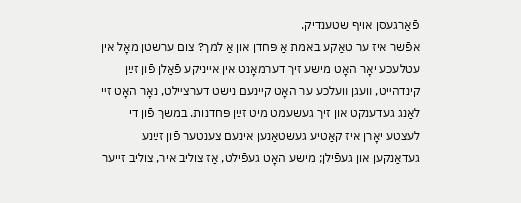פֿאַרגעסן אױף שטענדיק.
אפֿשר איז ער טאַקע באמת אַ פּחדן און אַ למך? צום ערשטן מאָל אין עטלעכע יאָר האָט מישע זיך דערמאָנט אין אײניקע פֿאַלן פֿון זײַן קינדהײט, װעגן װעלכע ער האָט קײנעם נישט דערצײלט, נאָר האָט זײ לאַנג געדענקט און זיך געשעמט מיט זײַן פּחדנות. במשך פֿון די לעצטע יאָרן איז קאַטיע געשטאַנען אינעם צענטער פֿון זײַנע געדאַנקען און געפֿילן; מישע האָט געפֿילט, אַז צוליב איר, צוליב זײער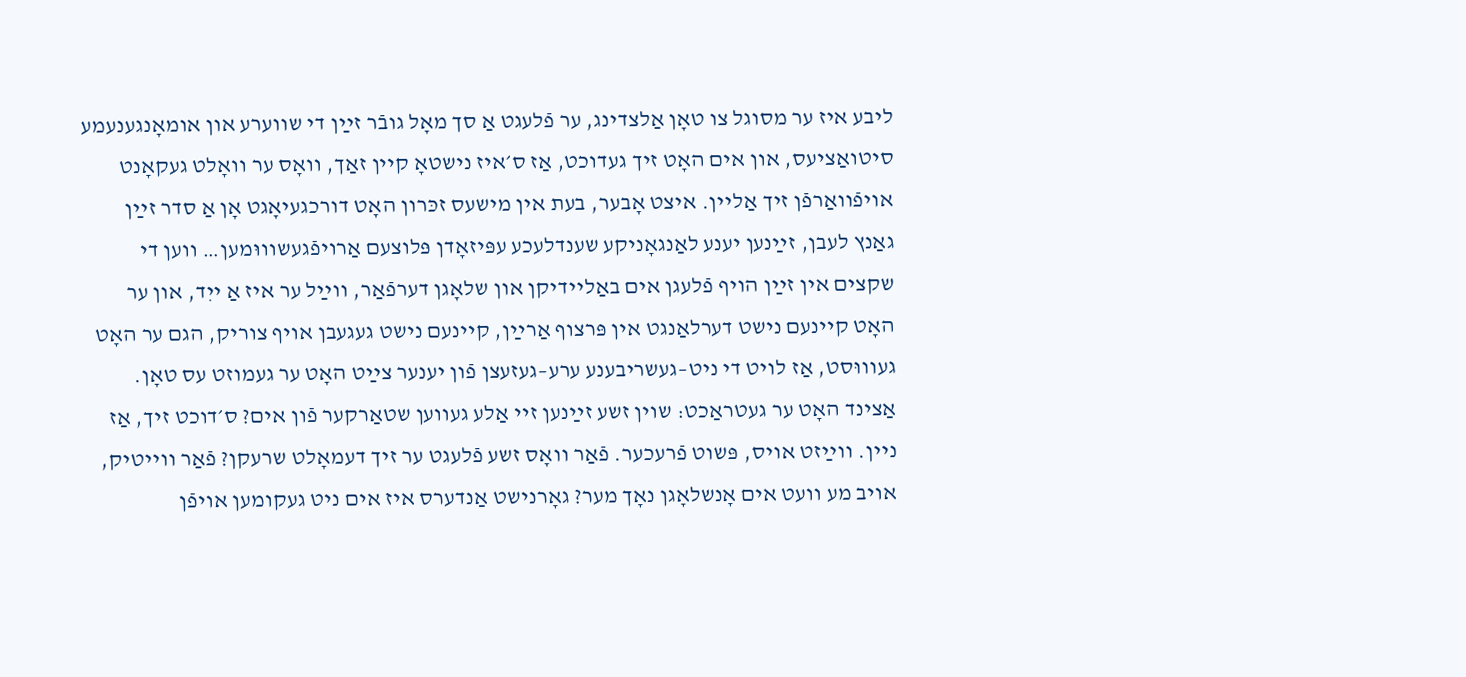ליבע איז ער מסוגל צו טאָן אַלצדינג, ער פֿלעגט אַ סך מאָל גובֿר זײַן די שװערע און אומאָנגענעמע סיטואַציעס, און אים האָט זיך געדוכט, אַז ס׳איז נישטאָ קיין זאַך, װאָס ער וואָלט געקאָנט אױפֿװאַרפֿן זיך אַלײן. איצט אָבער, בעת אין מישעס זכּרון האָט דורכגעיאָגט אָן אַ סדר זײַן גאַנץ לעבן, זײַנען יענע לאַנגאָניקע שענדלעכע עפּיזאָדן פּלוצעם אַרױפֿגעשװוּמען… װען די שקצים אין זײַן הױף פֿלעגן אים באַלײדיקן און שלאָגן דערפֿאַר, װײַל ער איז אַ ייִד, און ער האָט קײנעם נישט דערלאַנגט אין פּרצוף אַרײַן, קײנעם נישט געגעבן אױף צוריק, הגם ער האָט געװוּסט, אַז לױט די ניט–געשריבענע ערע–געזעצן פֿון יענער צײַט האָט ער געמוזט עס טאָן. אַצינד האָט ער געטראַכט: שױן זשע זײַנען זײ אַלע געװען שטאַרקער פֿון אים? ס׳דוכט זיך, אַז נײן. װײַזט אױס, פּשוט פֿרעכער. פֿאַר װאָס זשע פֿלעגט ער זיך דעמאָלט שרעקן? פֿאַר װײטיק, אױב מע װעט אים אָנשלאָגן נאָך מער? גאָרנישט אַנדערס איז אים ניט געקומען אױפֿן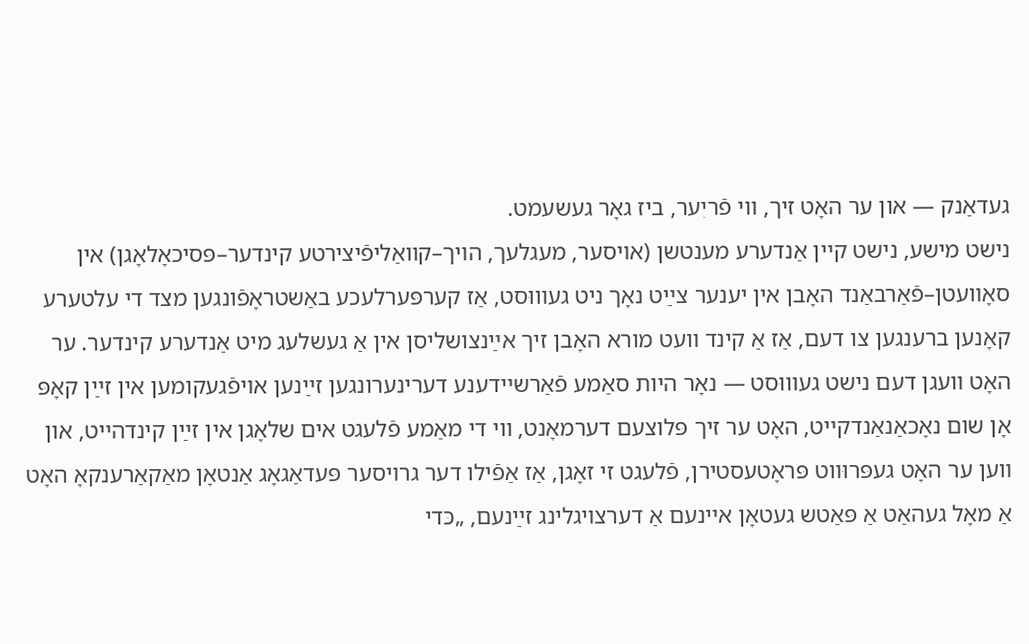געדאַנק — און ער האָט זיך, װי פֿריִער, ביז גאָר געשעמט.
נישט מישע, נישט קײן אַנדערע מענטשן (אױסער, מעגלעך, הױך–קװאַליפֿיצירטע קינדער–פּסיכאָלאָגן) אין סאָװעטן–פֿאַרבאַנד האָבן אין יענער צײַט נאָך ניט געװוּסט, אַז קערפּערלעכע באַשטראָפֿונגען מצד די עלטערע קאָנען ברענגען צו דעם, אַז אַ קינד װעט מורא האָבן זיך אײַנצושליסן אין אַ געשלעג מיט אַנדערע קינדער. ער האָט װעגן דעם נישט געװוּסט — נאָר היות סאַמע פֿאַרשײדענע דערינערונגען זײַנען אױפֿגעקומען אין זײַן קאָפּ אָן שום נאָכאַנאַנדקײט, האָט ער זיך פּלוצעם דערמאָנט, װי די מאַמע פֿלעגט אים שלאָגן אין זײַן קינדהײט, און װען ער האָט געפּרוּװט פּראָטעסטירן, פֿלעגט זי זאָגן, אַז אַפֿילו דער גרױסער פּעדאַגאָג אַנטאָן מאַקאַרענקאָ האָט אַ מאָל געהאַט אַ פּאַטש געטאָן אײנעם אַ דערצױגלינג זײַנעם, „כּדי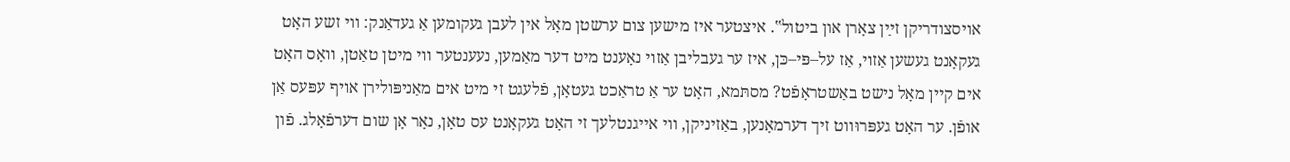אױסצודריקן זײַן צאָרן און ביטול‟. איצטער איז מישען צום ערשטן מאָל אין לעבן געקומען אַ געדאַנק: װי זשע האָט געקאָנט געשען אַזױ, אַז על–פּי–כּן, איז ער געבליבן אַזױ נאָענט מיט דער מאַמען, נעענטער װי מיטן טאַטן, װאָס האָט אים קײן מאָל נישט באַשטראָפֿט? מסתּמא, האָט ער אַ טראַכט געטאָן, פֿלעגט זי מיט אים מאַניפּולירן אױף עפּעס אַן אופֿן. ער האָט געפּרוּװט זיך דערמאָנען, באַזיניקן, װי אײגנטלעך זי האָט געקאָנט עס טאָן, נאָר אָן שום דערפֿאָלג. פֿון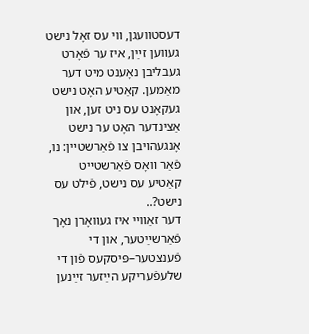דעסטװעגן, װי עס זאָל נישט געװען זײַן, איז ער פֿאָרט געבליבן נאָענט מיט דער מאַמען. קאַטיע האָט נישט געקאָנט עס ניט זען, און אַצינדער האָט ער נישט אָנגעהױבן צו פֿאַרשטײן: נו, פֿאַר װאָס פֿאַרשטײט קאַטיע עס נישט, פֿילט עס נישט?..
דער זאַװײ איז געװאָרן נאָך פֿאַרשײַטער, און די פֿענצטער–פּיסקעס פֿון די שלעפֿעריקע הײַזער זײַנען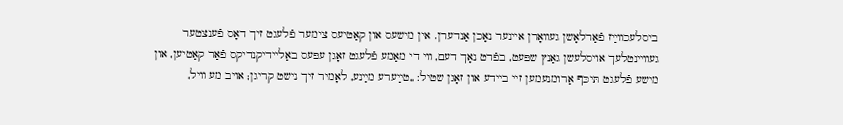ביסלעכװײַז פֿאַרלאָשן געװאָרן אײנער נאָכן אַנדערן. אין מישעס און קאַטיעס צימער פֿלעגט זיך דאָס פֿענצטער געװײנטלעך אױסלעשן גאַנץ שפּעט, בפֿרט נאָך דעם, װי די מאַמע פֿלעגט זאָגן עפּעס באַלײדיקנדיקס פֿאַר קאַטיען, און מישע פֿלעגט תּיכּף אַרומנעמען זײ בײדע און זאָגן שטיל: „טײַערע מײַנע, לאָמיר זיך נישט קריגן; אױב מע װיל,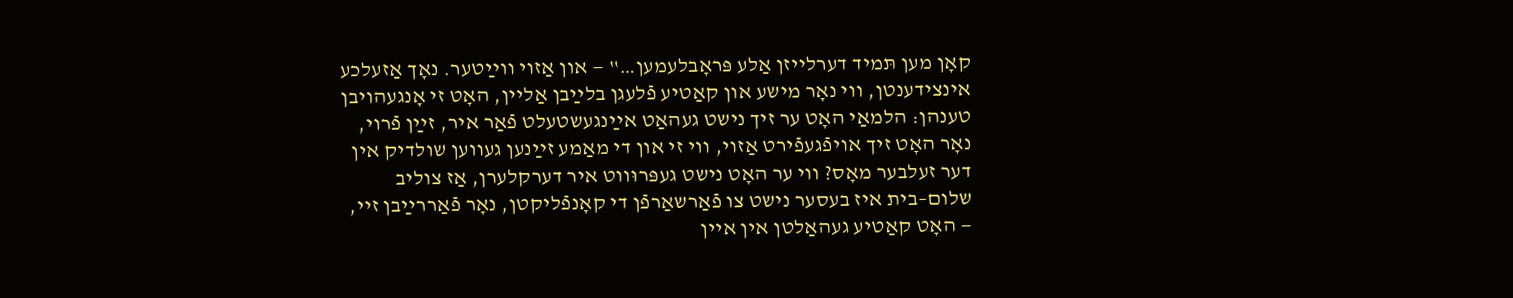קאָן מען תּמיד דערלײזן אַלע פּראָבלעמען…‟ — און אַזױ װײַטער. נאָך אַזעלכע אינצידענטן, װי נאָר מישע און קאַטיע פֿלעגן בלײַבן אַלײן, האָט זי אָנגעהױבן טענהן: הלמאַי האָט ער זיך נישט געהאַט אײַנגעשטעלט פֿאַר איר, זײַן פֿרױ, נאָר האָט זיך אױפֿגעפֿירט אַזױ, װי זי און די מאַמע זײַנען געװען שולדיק אין דער זעלבער מאָס? װי ער האָט נישט געפּרוּװט איר דערקלערן, אַז צוליב שלום–בית איז בעסער נישט צו פֿאַרשאַרפֿן די קאָנפֿליקטן, נאָר פֿאַררײַבן זײ, — האָט קאַטיע געהאַלטן אין איין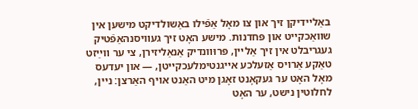באַלײדיקן זיך און צו מאָל אַפֿילו באַשולדיקט מישען אין שװאַכקײט און פּחדנות. מישע האָט זיך געװיסנהאַפֿטיק געגריבלט אין זיך אַלײן, פּרוּװנדיק אַנאַליזירן, צי ער װײַזט טאַקע אַרױס אַזעלכע אײגנטימלעכקײטן, — און יעדעס מאָל האָט ער געקאָנט זאָגן מיט האַנט אױף האַרצן: נײן, לחלוטין נישט, ער האָט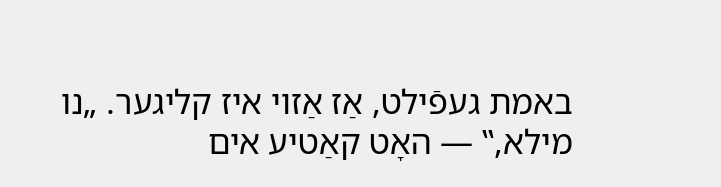באמת געפֿילט, אַז אַזױ איז קליגער. „נו מילא,‟ — האָט קאַטיע אים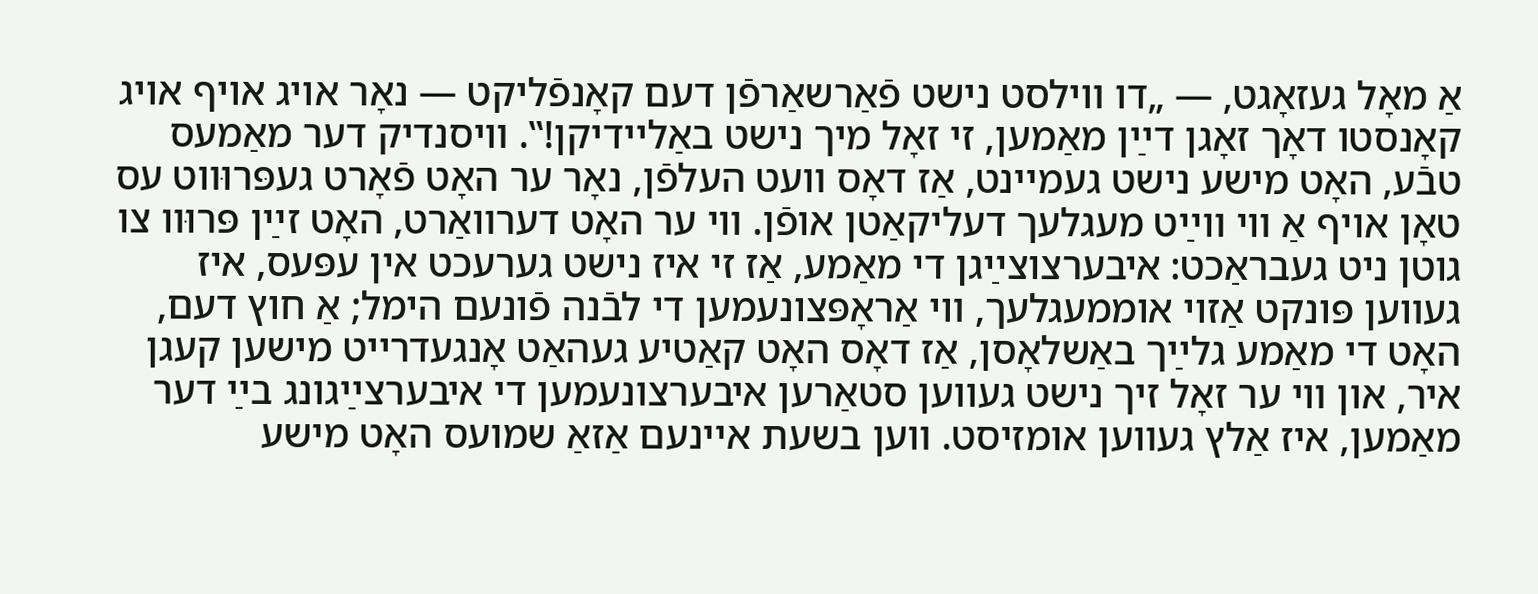אַ מאָל געזאָגט, — „דו װילסט נישט פֿאַרשאַרפֿן דעם קאָנפֿליקט — נאָר אױג אױף אױג קאָנסטו דאָך זאָגן דײַן מאַמען, זי זאָל מיך נישט באַלײדיקן!‟. װיסנדיק דער מאַמעס טבֿע, האָט מישע נישט געמײנט, אַז דאָס װעט העלפֿן, נאָר ער האָט פֿאָרט געפּרוּװט עס טאָן אױף אַ װי װײַט מעגלעך דעליקאַטן אופֿן. װי ער האָט דערװאַרט, האָט זײַן פּרוּװ צו גוטן ניט געבראַכט: איבערצוצײַגן די מאַמע, אַז זי איז נישט גערעכט אין עפּעס, איז געװען פּונקט אַזױ אוממעגלעך, װי אַראָפּצונעמען די לבֿנה פֿונעם הימל; אַ חוץ דעם, האָט די מאַמע גלײַך באַשלאָסן, אַז דאָס האָט קאַטיע געהאַט אָנגעדרייט מישען קעגן איר, און װי ער זאָל זיך נישט געווען סטאַרען איבערצונעמען די איבערצײַגונג בײַ דער מאַמען, איז אַלץ געװען אומזיסט. װען בשעת אײנעם אַזאַ שמועס האָט מישע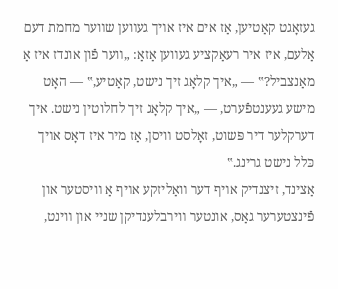געזאָגט קאַטיען, אַז אים איז אױך געװען שװער מחמת דעם אַלעם, איז איר רעאַקציע געװען אַזאַ: „װער פֿון אונדז איז אַ מאַנצביל?‟ — „איך קלאָג זיך נישט, קאַטיע,‟ — האָט מישע געענטפֿערט, — „איך קלאָג זיך לחלוטין נישט. איך דערקלער דיר פּשוט, זאָלסט װיסן, אַז מיר איז דאָס אױך כּלל נישט גרינג.‟
אַצינד, זיצנדיק אױף דער װאַליזקע אױף אַ װיסטער און פֿינצטערער גאַס, אונטער װירבלענדיקן שניי און װינט,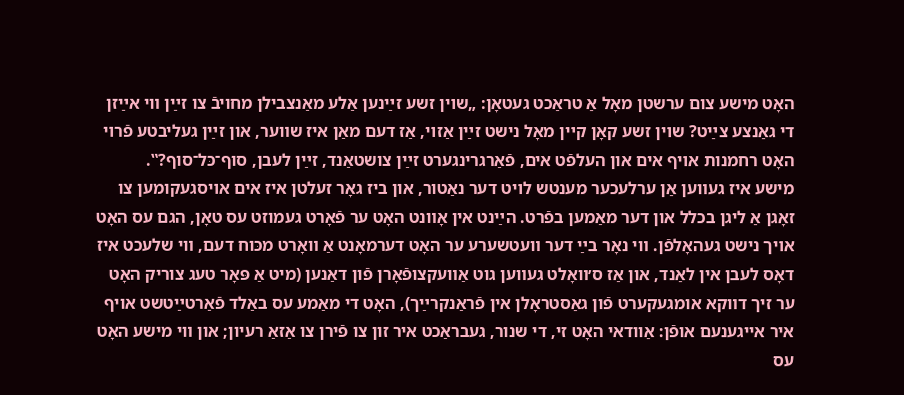האָט מישע צום ערשטן מאָל אַ טראַכט געטאָן: „שױן זשע זײַנען אַלע מאַנצבילן מחויבֿ צו זײַן װי אײַזן די גאַנצע צײַט? שױן זשע קאָן קײן מאָל נישט זײַן אַזױ, אַז דעם מאַן איז שװער, און זײַן געליבטע פֿרױ האָט רחמנות אױף אים און העלפֿט אים, פֿאַרגרינגערט זײַן צושטאַנד, זײַן לעבן, סוף־כּל־סוף?‟.
מישע איז געװען אַן ערלעכער מענטש לױט דער נאַטור, און ביז גאָר זעלטן איז אים אױסגעקומען צו זאָגן אַ ליגן בכלל און דער מאַמען בפֿרט. הײַנט אין אָװנט האָט ער פֿאָרט געמוזט עס טאָן, הגם עס האָט אױך נישט געהאָלפֿן. װי נאָר בײַ דער װעטשערע ער האָט דערמאָנט אַ װאָרט מכּוח דעם, װי שלעכט איז דאָס לעבן אין לאַנד, און אַז ס׳װאָלט געװען גוט אַװעקצופֿאָרן פֿון דאַנען (מיט אַ פּאָר טעג צוריק האָט ער זיך דװקא אומגעקערט פֿון גאַסטראָלן אין פֿראַנקרײַך), האָט די מאַמע עס באַלד פֿאַרטײַטשט אויף איר אייגענעם אופֿן: אַוודאי האָט זי, די שנור, געבראַכט איר זון צו פֿירן צו אַזאַ רעיון; און װי מישע האָט עס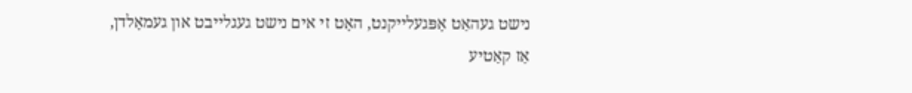נישט געהאַט אָפּגעלײקנט, האָט זי אים נישט געגלײבט און געמאָלדן, אַז קאַטיע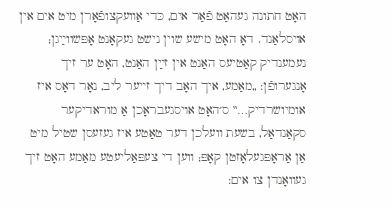האָט חתונה געהאַט פֿאַר אים, כּדי אַװעקצופֿאָרן מיט אים אין אױסלאַנד. דאָ האָט מישע שוין נישט געקאָנט אָפּשווײַגן; נעמענדיק קאַטיעס האַנט אין זײַן האַנט, האָט ער זיך אָנגערופֿן: „מאַמע, איך האָב דיך זײער ליב, נאָר דאָס איז אומיושרדיק…‟ ס׳האָט אױסגעבראָכן אַ מוראדיקער סקאַנדאַל, בשעת װעלכן דער טאַטע איז געזעסן שטיל מיט אַן אַראָפּגעלאָזטן קאָפּ; װען די צעפּאַליעטע מאַמע האָט זיך געװאָנדן צו אים: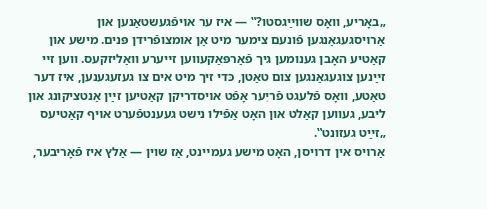„באָריע, װאָס שװײַגסטו?‟ — איז ער אױפֿגעשטאַנען און אַרױסגעגאַנגען פֿונעם צימער מיט אַן אומצופֿרידן פּנים. מישע און קאַטיע האָבן גענומען גיך פֿאַרפּאַקעװען זײערע װאַליזקעס. װען זײ זײַנען צוגעגאַנגען צום טאַטן, כּדי זיך מיט אים צו געזעגענען, איז דער טאַטע, װאָס פֿלעגט פֿריִער אָפֿט אױסדריקן קאַטיען זײַן אַנטציקונג און ליבע, געװען קאַלט און האָט אַפֿילו נישט געענטפֿערט אױף קאַטיעס „זײַט געזונט‟.
אַרױס אין דרױסן, האָט מישע געמײנט, אַז שוין — אַלץ איז פֿאָריבער,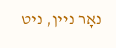נאָר נײן, ניט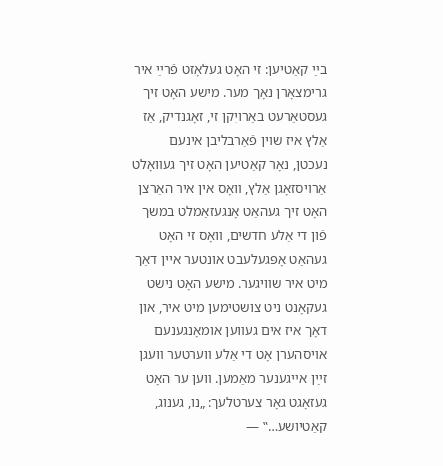בײַ קאַטיען: זי האָט געלאָזט פֿרײַ איר גרימצאָרן נאָך מער. מישע האָט זיך געסטאַרעט באַרויִקן זי, זאָגנדיק, אַז אַלץ איז שױן פֿאַרבליבן אינעם נעכטן, נאָר קאַטיען האָט זיך געװאָלט אַרױסזאָגן אַלץ, װאָס אין איר האַרצן האָט זיך געהאַט אָנגעזאַמלט במשך פֿון די אַלע חדשים, װאָס זי האָט געהאַט אָפּגעלעבט אונטער איין דאַך מיט איר שװיגער. מישע האָט נישט געקאָנט ניט צושטימען מיט איר, און דאָך איז אים געװען אומאָנגענעם אױסהערן אָט די אַלע װערטער װעגן זײַן אײגענער מאַמען. װען ער האָט געזאָגט גאָר צערטלעך: „נו, גענוג, קאַטיושע…‟ —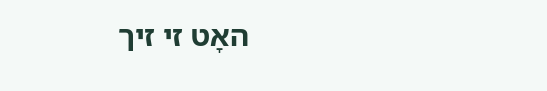האָט זי זיך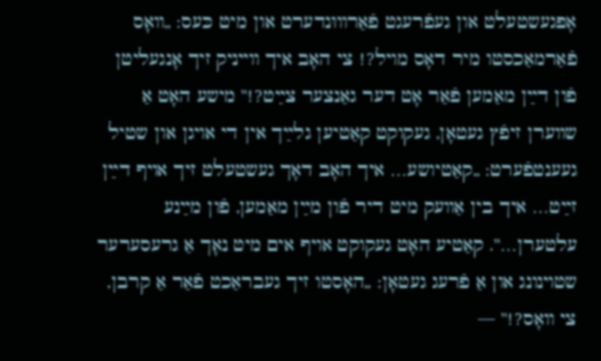אָפּגעשטעלט און געפֿרעגט פֿאַרװוּנדערט און מיט כּעס: „װאָס פֿאַרמאַכסטו מיר דאָס מױל?! צי האָב איך װײניק זיך אָנגעליטן פֿון דײַן מאַמען פֿאַר אָט דער גאַנצער צײַט?!‟ מישע האָט אַ שװערן זיפֿץ געטאָן, געקוקט קאַטיען גלײַך אין די אױגן און שטיל געענטפֿערט: „קאַטיושע… איך האָב דאָך געשטעלט זיך אױף דײַן זײַט… איך בין אַװעק מיט דיר פֿון מײַן מאַמען, פֿון מײַנע עלטערן…‟. קאַטיע האָט געקוקט אױף אים מיט נאָך אַ גרעסערער שטױנונג און אַ פֿרעג געטאָן: „האָסטו זיך געבראַכט פֿאַר אַ קרבן, צי װאָס?!‟ —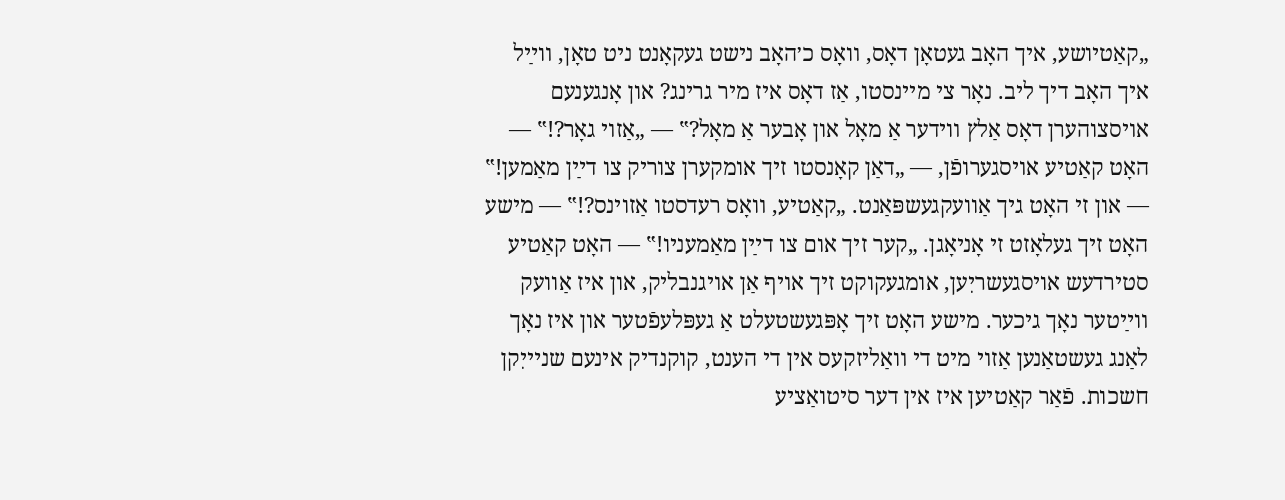„קאַטיושע, איך האָב געטאָן דאָס, װאָס כ׳האָב נישט געקאָנט ניט טאָן, װײַל איך האָב דיך ליב. נאָר צי מיינסטו, אַז דאָס איז מיר גרינג? און אָנגענעם אױסצוהערן דאָס אַלץ װידער אַ מאָל און אָבער אַ מאָל?‟ — „אַזױ גאָר?!‟ — האָט קאַטיע אױסגערופֿן, — „דאַן קאָנסטו זיך אומקערן צוריק צו דײַן מאַמען!‟ — און זי האָט גיך אַוועקגעשפּאַנט. „קאַטיע, װאָס רעדסטו אַזוינס?!‟ — מישע האָט זיך געלאָזט זי אָניאָגן. „קער זיך אום צו דײַן מאַמעניו!‟ — האָט קאַטיע סטירדעש אויסגעשריִען, אומגעקוקט זיך אױף אַן אױגנבליק, און איז אַוועק װײַטער נאָך גיכער. מישע האָט זיך אָפּגעשטעלט אַ געפּלעפֿטער און איז נאָך לאַנג געשטאַנען אַזױ מיט די װאַליזקעס אין די הענט, קוקנדיק אינעם שנײיִקן חשכות. פֿאַר קאַטיען איז אין דער סיטואַציע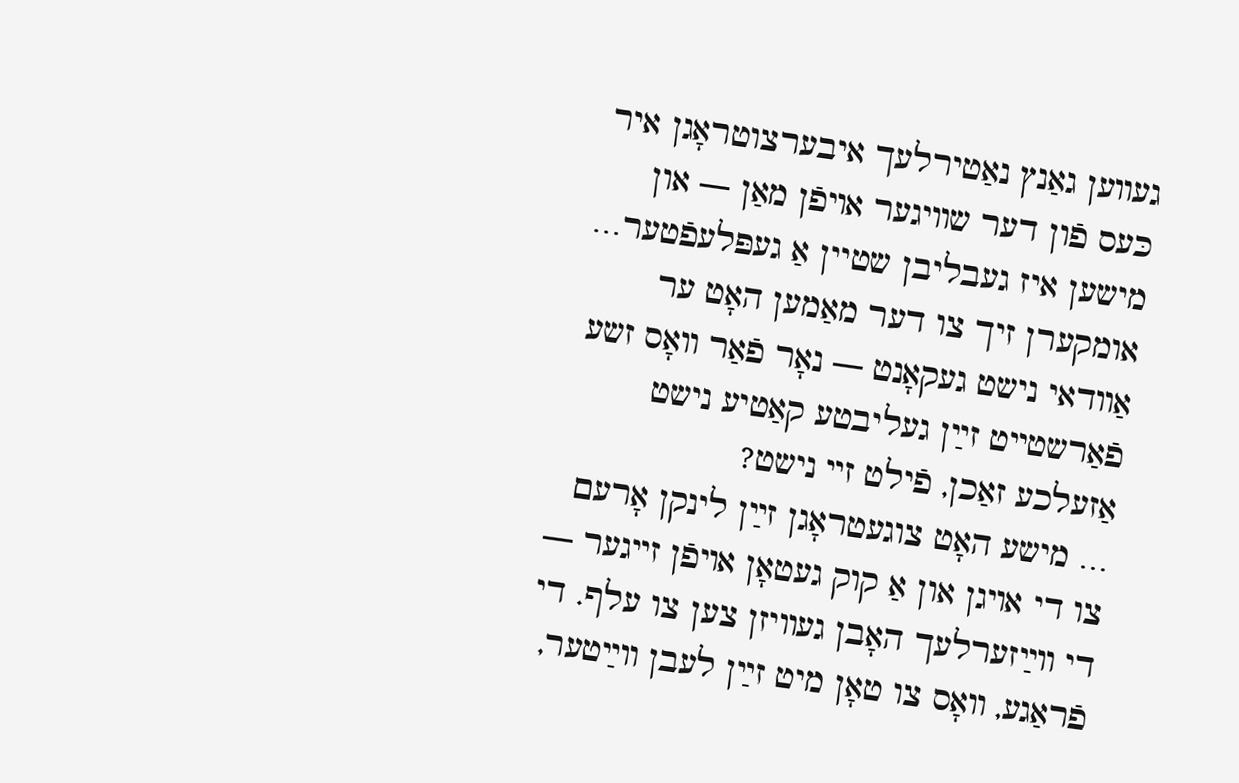געװען גאַנץ נאַטירלעך איבערצוטראָגן איר כּעס פֿון דער שװיגער אױפֿן מאַן — און מישען איז געבליבן שטיין אַ געפּלעפֿטער… אומקערן זיך צו דער מאַמען האָט ער אַװדאי נישט געקאָנט — נאָר פֿאַר װאָס זשע פֿאַרשטײט זײַן געליבטע קאַטיע נישט אַזעלכע זאַכן, פֿילט זײ נישט?
… מישע האָט צוגעטראָגן זײַן לינקן אָרעם צו די אױגן און אַ קוק געטאָן אױפֿן זײגער — די װײַזערלעך האָבן געװיזן צען צו עלף. די פֿראַגע, װאָס צו טאָן מיט זײַן לעבן װײַטער,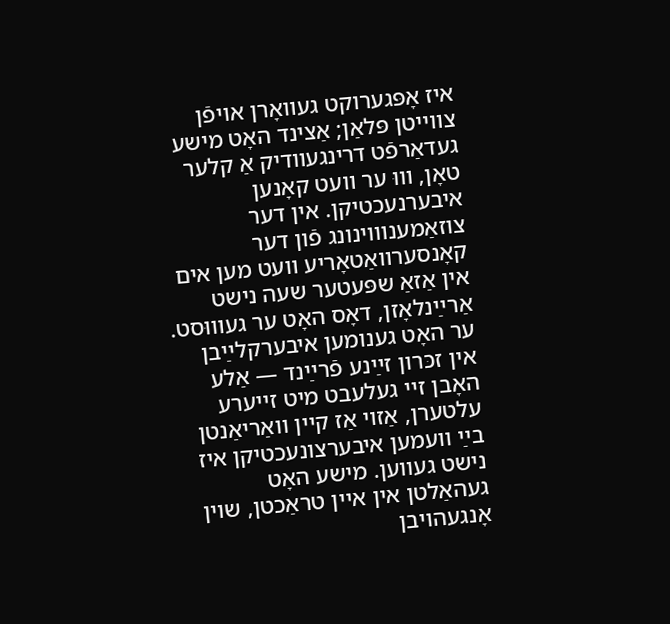איז אָפּגערוקט געװאָרן אױפֿן צװײטן פּלאַן; אַצינד האָט מישע געדאַרפֿט דרינגעװדיק אַ קלער טאָן, װוּ ער װעט קאָנען איבערנעכטיקן. אין דער צוזאַמענװױנונג פֿון דער קאָנסערװאַטאָריע װעט מען אים אין אַזאַ שפּעטער שעה נישט אַרײַנלאָזן, דאָס האָט ער געװוּסט. ער האָט גענומען איבערקלײַבן אין זכּרון זײַנע פֿרײַנד — אַלע האָבן זײ געלעבט מיט זײערע עלטערן, אַזױ אַז קיין וואַריאַנטן בײַ וועמען איבערצונעכטיקן איז נישט געווען. מישע האָט געהאַלטן אין אײן טראַכטן, שױן אָנגעהױבן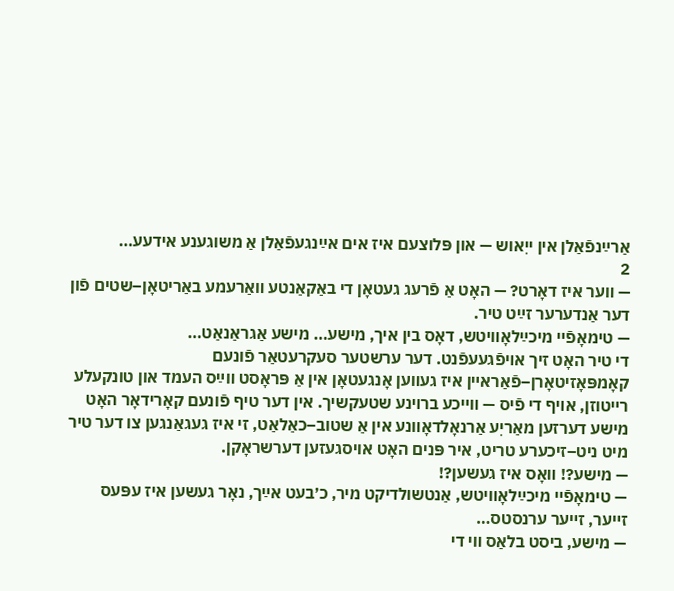אַרײַנפֿאַלן אין ייִאוש — און פּלוצעם איז אים אײַנגעפֿאַלן אַ משוגענע אידעע…
2
— װער איז דאָרט? — האָט אַ פֿרעג געטאָן די באַקאַנטע װאַרעמע באַריטאָן–שטים פֿון דער אַנדערער זײַט טיר.
— טימאָפֿײ מיכײַלאָװיטש, דאָס בין איך, מישע… מישע אַגראַנאַט…
די טיר האָט זיך אױפֿגעעפֿנט. דער ערשטער סעקרעטאַר פֿונעם קאָמפּאָזיטאָרן–פֿאַראײן איז געװען אָנגעטאָן אין אַ פּראָסט װײַס העמד און טונקעלע רײטוזן, אױף די פֿיס — װײכע ברױנע שטעקשיך. אין דער טיף פֿונעם קאָרידאָר האָט מישע דערזען מאַריִע אַרנאָלדאָװנע אין אַ שטוב–כאַלאַט, זי איז געגאַנגען צו דער טיר מיט ניט–זיכערע טריט, איר פּנים האָט אויסגעזען דערשראָקן.
— מישע?! װאָס איז געשען?!
— טימאָפֿײ מיכײַלאָװיטש, אַנטשולדיקט מיר, כ׳בעט אײַך, נאָר געשען איז עפּעס זײער, זײער ערנסטס…
— מישע, ביסט בלאַס װי די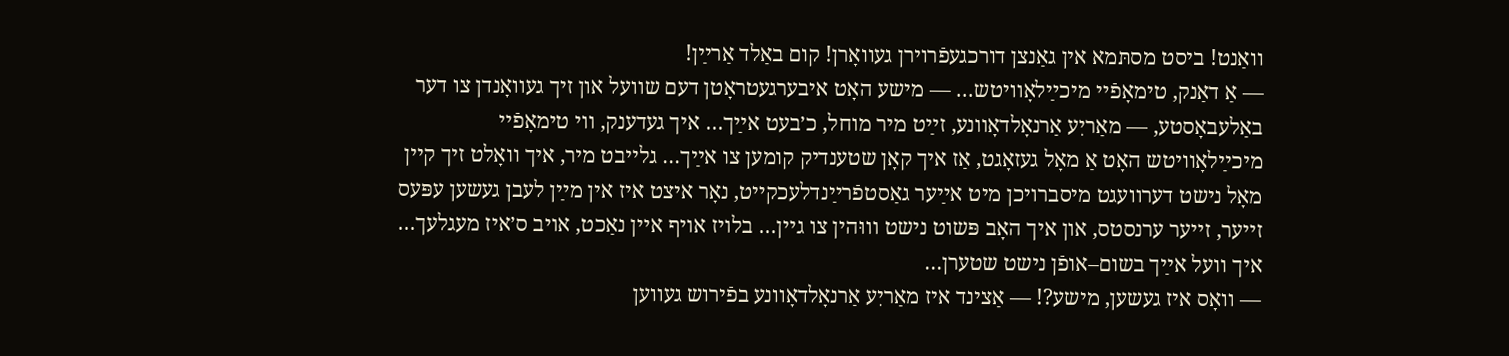װאַנט! ביסט מסתּמא אין גאַנצן דורכגעפֿרױרן געװאָרן! קום באַלד אַרײַן!
— אַ דאַנק, טימאָפֿײ מיכײַלאָװיטש… — מישע האָט איבערגעטראָטן דעם שװעל און זיך געװאָנדן צו דער באַלעבאָסטע, — מאַריִע אַרנאָלדאָװנע, זײַט מיר מוחל, כ׳בעט אײַך… איך געדענק, װי טימאָפֿײ מיכײַלאָװיטש האָט אַ מאָל געזאָגט, אַז איך קאָן שטענדיק קומען צו אײַך… גלײבט מיר, איך װאָלט זיך קײן מאָל נישט דערװעגט מיסברױכן מיט אײַער גאַסטפֿרײַנדלעכקײט, נאָר איצט איז אין מײַן לעבן געשען עפּעס זײער, זײער ערנסטס, און איך האָב פּשוט נישט װוּהין צו גײן… בלױז אױף אײן נאַכט, אױב ס׳איז מעגלעך… איך װעל אײַך בשום–אופֿן נישט שטערן…
— װאָס איז געשען, מישע?! — אַצינד איז מאַריִע אַרנאָלדאָװנע בפֿירוש געװען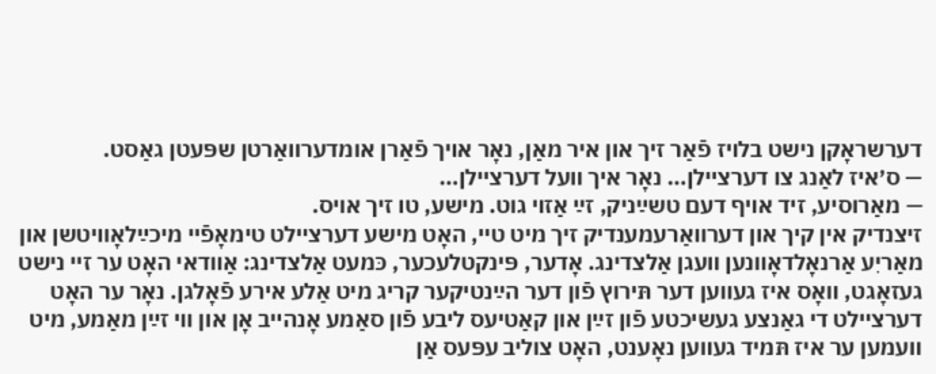דערשראָקן נישט בלױז פֿאַר זיך און איר מאַן, נאָר אױך פֿאַרן אומדערװאַרטן שפּעטן גאַסט.
— ס׳איז לאַנג צו דערצײלן… נאָר איך װעל דערצײלן…
— מאַרוסיע, זיד אױף דעם טשײַניק, זײַ אַזױ גוט. מישע, טו זיך אױס.
זיצנדיק אין קיך און דערװאַרעמענדיק זיך מיט טײ, האָט מישע דערצײלט טימאָפֿײ מיכײַלאָװיטשן און מאַריִע אַרנאָלדאָװנען װעגן אַלצדינג. אָדער, פּינקטלעכער, כּמעט אַלצדינג: אַװדאי האָט ער זײ נישט געזאָגט, װאָס איז געװען דער תּירוץ פֿון דער הײַנטיקער קריג מיט אַלע אירע פֿאָלגן. נאָר ער האָט דערצײלט די גאַנצע געשיכטע פֿון זײַן און קאַטיעס ליבע פֿון סאַמע אָנהײב אָן און װי זײַן מאַמע, מיט װעמען ער איז תּמיד געװען נאָענט, האָט צוליב עפּעס אַן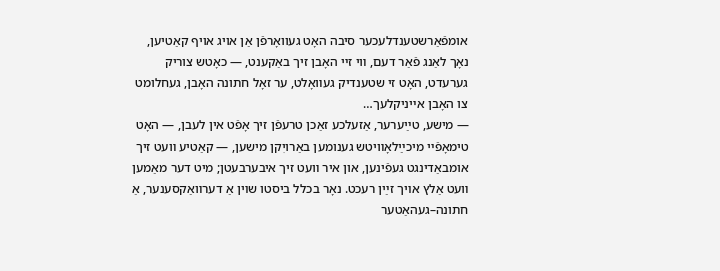אומפֿאַרשטענדלעכער סיבה האָט געוואָרפֿן אַן אויג אויף קאַטיען, נאָך לאַנג פֿאַר דעם, װי זײ האָבן זיך באַקענט, — כאָטש צוריק גערעדט, האָט זי שטענדיק געװאָלט, ער זאָל חתונה האָבן, געחלומט צו האָבן אײניקלעך…
— מישע, טײַערער, אַזעלכע זאַכן טרעפֿן זיך אָפֿט אין לעבן, — האָט טימאָפֿײ מיכײַלאָװיטש גענומען באַרויִקן מישען, — קאַטיע װעט זיך אומבאַדינגט געפֿינען, און איר װעט זיך איבערבעטן; מיט דער מאַמען װעט אַלץ אױך זײַן רעכט. נאָר בכלל ביסטו שױן אַ דערװאַקסענער, אַ חתונה–געהאַטער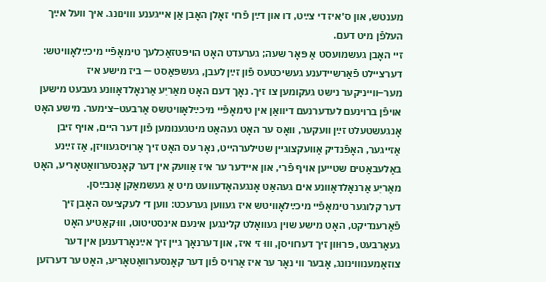מענטש, און ס׳איז די צײַט, דו און דײַן פֿרױ זאָלן האָבן אַן אײגענע װױנונג. איך װעל אײַך העלפֿן מיט דעם.
זײ האָבן געשמועסט אַ פּאָר שעה; גערעדט האָט הױפּטזאַכלעך טימאָפֿײ מיכײַלאָװיטש: דערצײלט פֿאַרשײדענע געשיכטעס פֿון זײַן לעבן, געשפּאַסט — ביז מישע איז מער–װײניקער נישט געקומען צו זיך. נאָך דעם האָט מאַריִע אַרנאָלדאָװנע געבעט מישען אױפֿן ברױנעם לעדערנעם דיװאַן אין טימאָפֿײ מיכײַלאָװיטשס אַרבעט–צימער. מישע האָט אָנגעשטעלט זײַן װעקער, װאָס ער האָט געהאַט מיטגענומען פֿון דער הײם, אױף זיבן אַזײגער, האָפֿנדיק אַװעקצוגײן שטילערהײט, נאָר עס האָט זיך אַרױסגעװיזן, אַז זײַנע באַלעבאַטים שטײען אױף פֿרי, און אײדער ער איז אַװעק אין דער קאָנסערװאַטאָריע, האָט מאַריִע אַרנאָלדאָװנע אים געהאַט אָנגעהאָדעװעט מיט אַ געשמאַקן אָנבײַסן.
דער קלוגער טימאָפֿײ מיכײַלאָװיטש איז געװען גערעכט: װען די לעקציעס האָבן זיך פֿאַרענדיקט, האָט מישע שױן געװאָלט קלינגען אינעם אינסטיטוט, װוּ קאַטיע האָט געאַרבעט, פּרוּװן זיך דערװיסן, װוּ זי איז, און דערנאָך גײן זיך אײַנאָרדענען אין דער צוזאַמענװױנונג, אָבער װי נאָר ער איז אַרױס פֿון דער קאָנסערװאַטאָריע, האָט ער דערזען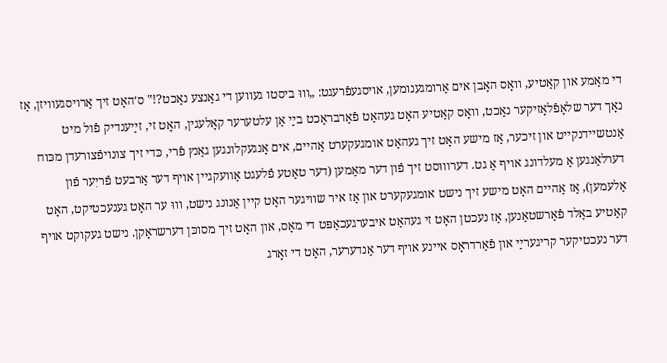די מאַמע און קאַטיע, װאָס האָבן אים אַרומגענומען, אויסגעפֿרעגט: „װוּ ביסטו געװען די גאַנצע נאַכט?!‟ ס׳האָט זיך אַרױסגעװיזן, אַז נאָך דער שלאָפֿלאָזיקער נאַכט, װאָס קאַטיע האָט געהאַט פֿאַרבראַכט בײַ אַן עלטערער קאָלעגין, האָט זי, זײַענדיק פֿול מיט אַנטשײדנקײט און זיכער, אַז מישע האָט זיך געהאַט אומגעקערט אַהײם, אים אָנגעקלונגען גאַנץ פֿרי, כּדי זיך צונױפֿצורעדן מכּוח דערלאַנגען אַ מעלדונג אױף אַ גט. דערװוּסט זיך פֿון דער מאַמען (דער טאַטע פֿלעגט אַװעקגײן אױף דער אַרבעט פֿריִער פֿון אַלעמען), אַז אַהײם האָט מישע זיך נישט אומגעקערט און אַז איר שװיגער האָט קײן אַנונג נישט, װוּ ער האָט גענעכטיקט, האָט קאַטיע באַלד פֿאַרשטאַנען, אַז נעכטן האָט זי געהאַט איבערגעכאַפּט די מאָס, און האָט זיך מסוכּן דערשראָקן. נישט געקוקט אױף דער נעכטיקער קריגערײַ און פֿאַרדראָס אײנע אױף דער אַנדערער, האָט די זאָרג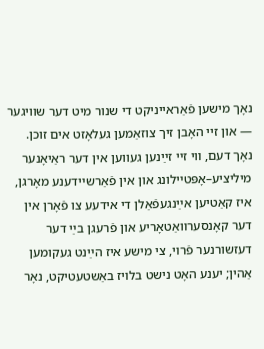נאָך מישען פֿאַראייניקט די שנור מיט דער שוויגער — און זיי האָבן זיך צוזאַמען געלאָזט אים זוכן. נאָך דעם, װי זײ זײַנען געווען אין דער ראַיאָנער מיליציע–אָפּטײלונג און אין פֿאַרשײדענע מאָרגן, איז קאַטיען אײַנגעפֿאַלן די אידעע צו פֿאָרן אין דער קאָנסערװאַטאָריע און פֿרעגן בײַ דער דעזשורנער פֿרױ, צי מישע איז הײַנט געקומען אַהין; יענע האָט נישט בלױז באַשטעטיקט, נאָר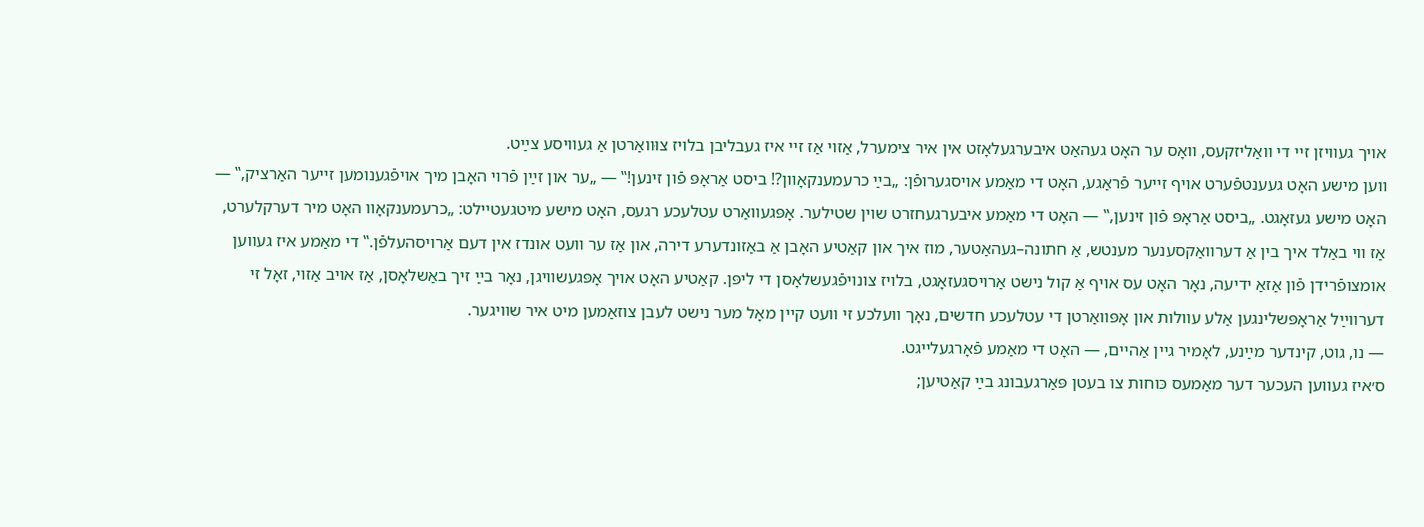אױך געװיזן זײ די װאַליזקעס, װאָס ער האָט געהאַט איבערגעלאָזט אין איר צימערל, אַזױ אַז זײ איז געבליבן בלױז צוּװאַרטן אַ געװיסע צײַט.
װען מישע האָט געענטפֿערט אױף זײער פֿראַגע, האָט די מאַמע אױסגערופֿן: „בײַ כרעמענקאָװן?! ביסט אַראָפּ פֿון זינען!‟ — „ער און זײַן פֿרױ האָבן מיך אױפֿגענומען זײער האַרציק,‟ — האָט מישע געזאָגט. „ביסט אַראָפּ פֿון זינען,‟ — האָט די מאַמע איבערגעחזרט שױן שטילער. אָפּגעװאַרט עטלעכע רגעס, האָט מישע מיטגעטײלט: „כרעמענקאָװ האָט מיר דערקלערט, אַז װי באַלד איך בין אַ דערװאַקסענער מענטש, אַ חתונה–געהאַטער, מוז איך און קאַטיע האָבן אַ באַזונדערע דירה, און אַז ער װעט אונדז אין דעם אַרויסהעלפֿן.‟ די מאַמע איז געװען אומצופֿרידן פֿון אַזאַ ידיעה, נאָר האָט עס אויף אַ קול נישט אַרויסגעזאָגט, בלױז צונױפֿגעשלאָסן די ליפּן. קאַטיע האָט אױך אָפּגעשװיגן, נאָר בײַ זיך באַשלאָסן, אַז אױב אַזױ, זאָל זי דערװײַל אַראָפּשלינגען אַלע עװלות און אָפּװאַרטן די עטלעכע חדשים, נאָך װעלכע זי װעט קײן מאָל מער נישט לעבן צוזאַמען מיט איר שװיגער.
— נו, גוט, קינדער מײַנע, לאָמיר גײן אַהײם, — האָט די מאַמע פֿאָרגעלײגט.
ס׳איז געווען העכער דער מאַמעס כּוחות צו בעטן פּאַרגעבונג בײַ קאַטיען;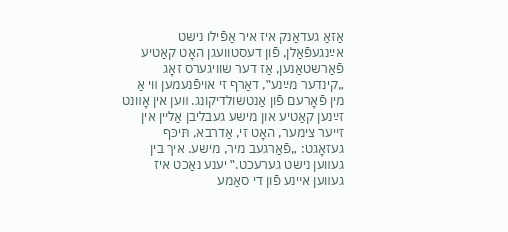אַזאַ געדאַנק איז איר אַפֿילו נישט אײַנגעפֿאַלן, פֿון דעסטוועגן האָט קאַטיע פֿאַרשטאַנען, אַז דער שוויגערס זאָג „קינדער מײַנע‟, דאַרף זי אױפֿנעמען װי אַ מין פֿאָרעם פֿון אַנטשולדיקונג. װען אין אָװנט זײַנען קאַטיע און מישע געבליבן אַלײן אין זײער צימער, האָט זי, אַדרבא, תּיכּף געזאָגט: „פֿאַרגעב מיר, מישע. איך בין געװען נישט גערעכט.‟ יענע נאַכט איז געװען אײנע פֿון די סאַמע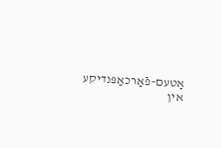אָטעם–פֿאַרכאַפּנדיקע אין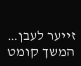זײער לעבן…
המשך קומט